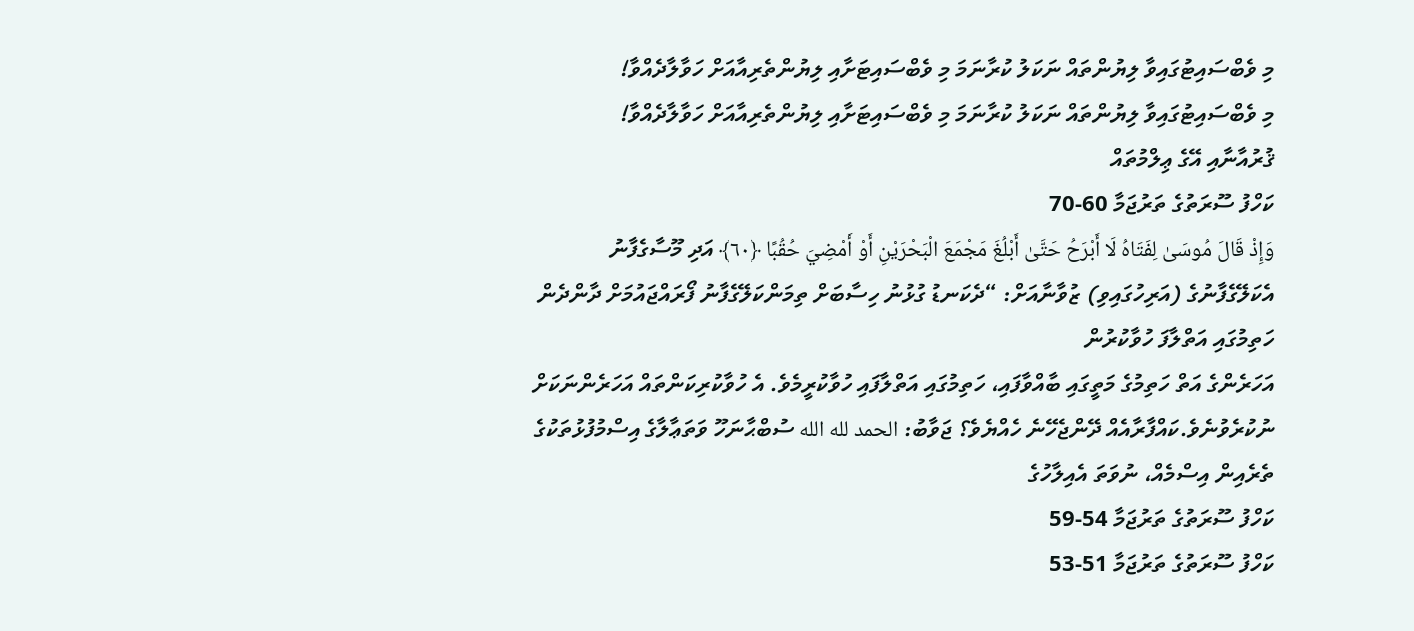މި ވެބްސައިޓުގައިވާ ލިޔުންތައް ނަކަލު ކުރާނަމަ މި ވެބްސައިޓަށާއި ލިޔުންތެރިއާއަށް ހަވާލާދެއްވާ!
މި ވެބްސައިޓުގައިވާ ލިޔުންތައް ނަކަލު ކުރާނަމަ މި ވެބްސައިޓަށާއި ލިޔުންތެރިއާއަށް ހަވާލާދެއްވާ!
ޤުރުއާނާއި އޭގެ ޢިލްމުތައް
ކަހްފު ސޫރަތުގެ ތަރުޖަމާ 60-70
وَإِذْ قَالَ مُوسَىٰ لِفَتَاهُ لَا أَبْرَ‌حُ حَتَّىٰ أَبْلُغَ مَجْمَعَ الْبَحْرَ‌يْنِ أَوْ أَمْضِيَ حُقُبًا ﴿٦٠﴾ އަދި މޫސާގެފާނު އެކަލޭގެފާނުގެ (އަރިހުގައިވި) ޒުވާނާއަށް: “ދެކަނޑު ގުޅުނު ހިސާބަށް ތިމަންކަލޭގެފާނު ފޯރައްޖައުމަށް ދާންދެން
ހަތިމުގައި އަތްލާފަ ހުވާކުރުން
އަހަރެންގެ އަތް ހަތިމުގެ މަތީގައި ބާއްވާފައި، ހަތިމުގައި އަތްލާފައި ހުވާކުރީމެވެ. އެ ހުވާކުރިކަންތައް އަހަރެންނަކަށް ނުކުރެވުނެވެ.ކައްފާރާއެއް ދޭންޖެހޭނެ ހެއްޔެވެ؟ ޖަވާބު: الحمد لله الله ސުބްޙާނަހޫ ވަތަޢާލާގެ އިސްމުފުޅުތަކުގެ ތެރެއިން އިސްމެއް، ނުވަތަ އެއިލާހުގެ
ކަހްފު ސޫރަތުގެ ތަރުޖަމާ 54-59
ކަހްފު ސޫރަތުގެ ތަރުޖަމާ 51-53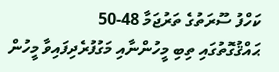ކަހްފު ސޫރަތުގެ ތަރުޖަމާ 48-50
ޙައްޤުގޮތުގައި ތިބި މީހުންނާއި މަގުފުރެދިފައިވާ މީހުން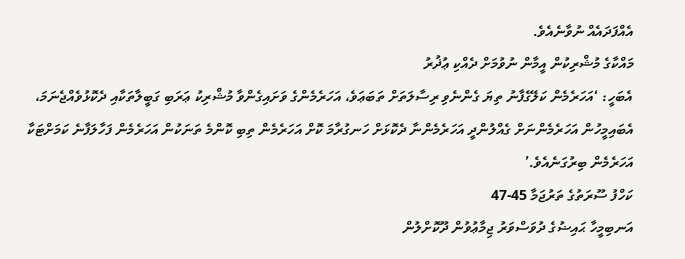އެއްފަދައެއް ނުވާނެއެވެ.
މައްކާގެ މުޝްރިކުން އީމާން ނުވުމަށް ދެއްކި ޢުޛުރު
އެބަހީ: ‘އަހަރެމެން ކަލޭގެފާނު ތިޔަ ގެންނެވި ރިސާލަތަށް ތަބަޢަވެ، އަހަރެމެންގެ ވަށައިގެންވާ މުޝްރިކު ޢަރަބި ގަބީލާތަކާއި ދެކޮޅުވެއްޖެނަމަ، އެބައިމީހުން އަހަރެމެންނަށް ގެއްލުންދީ އަހަރެމެންނާ ދެކޮޅަށް ހަނގުރާމަ ކޮށް އަހަރެމެން ތިބި ކޮންމެ ތަނަކުން އަހަރެމެން ފަހާލަފާނެ ކަމަށްޓަކާ އަހަރެމެން ބިރުގަނެއެވެ.’
ކަހްފު ސޫރަތުގެ ތަރުޖަމާ 45-47
އަނބިމީހާ ޙައިޟުގެ ދުވަސްވަރު ޖިމާޢުވުން ދޫކޮށްލުން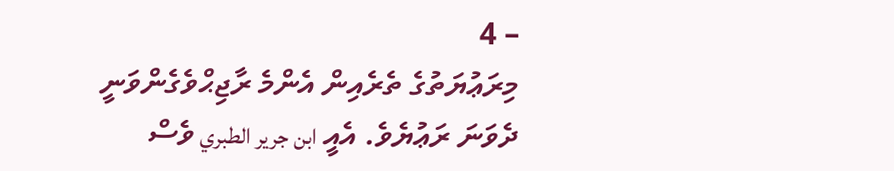– 4
މިރަޢުޔަތުގެ ތެރެއިން އެންމެ ރާޖިޙްވެގެންވަނީ ދެވަނަ ރަޢުޔެވެ. އެއީ ابن جرير الطبري ވެސް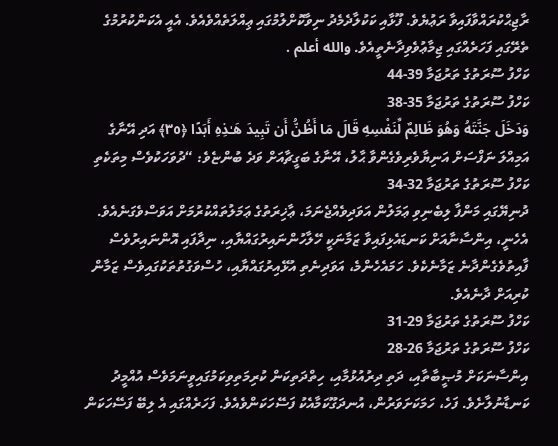ރާޖިޙްކުރައްވާފައިވާ ރަޢުޔެވެ. ފޫޅާއި ކަކުލާދެމެދު ނިވާކޮށްލުމުގައި ޢިއްލަތެއްވެއެވެ. އެއީ އެކަންކުރުމުގެ ތެރޭގައި ފަހަރެއްގައި ޖިމާޢުވެވިދާނެތީއެވެ. والله أعلم .
ކަހްފު ސޫރަތުގެ ތަރުޖަމާ 39-44
ކަހްފު ސޫރަތުގެ ތަރުޖަމާ 35-38
وَدَخَلَ جَنَّتَهُ وَهُوَ ظَالِمٌ لِّنَفْسِهِ قَالَ مَا أَظُنُّ أَن تَبِيدَ هَـٰذِهِ أَبَدًا ﴿٣٥﴾ އަދި އޭނާގެ އަމިއްލަ ނަފްސަށް އަނިޔާވެރިވެގެންވާ ޙާލު، އޭނާގެ ބަގީޗާއަށް ވަދެ ބުންޏެވެ: “ދުވަހަކުވެސް މިތަކެތި
ކަހްފު ސޫރަތުގެ ތަރުޖަމާ 32-34
ދުނިޔޭގައި މަންފާ ލިބެނިވި ޢަމަލުން އަވަދިވެއްޖެނަމަ، ޢާޚިރަތުގެ ޢަމަލުތައްކުރުމަށް އަވަސްވެގަނެއެވެ. އެހެނީ، އިންސާނާއަށް ކަނޑައެޅިފައިވާ ޒަމާނަކީ ހޭލާހުންނައިރުގައްޔާއި، ނިދާފައި އޮންނައިރުވެސް ފާއިތުވެގެންދާނެ ޒަމާނެކެވެ. ހަމައެހެންމެ، އަވަދިނެތި އުޅޭއިރުގައްޔާއި، ހުސްވަގުތުތަކުގައިވެސް ޒަމާން ކުރިއަށް ދާނެއެވެ.
ކަހްފު ސޫރަތުގެ ތަރުޖަމާ 29-31
ކަހްފު ސޫރަތުގެ ތަރުޖަމާ 26-28
އިންސާނަކަށް މުޞީބާތާއި، ދަތި ދިރުއުޅުމާއި، ހިތްދަތިކަން ކުރިމަތިވިކަމުގައިވީނަމަވެސް އުއްމީދު ކަނޑާނުލާށެވެ. ފަހެ، ހަމަކަށަވަރުން، އުނދަގޫކަމާއެކު ފަސޭހަކަންވެއެވެ. ފަހަރެއްގައި އެ ލިބޭ ފަސޭހަކަން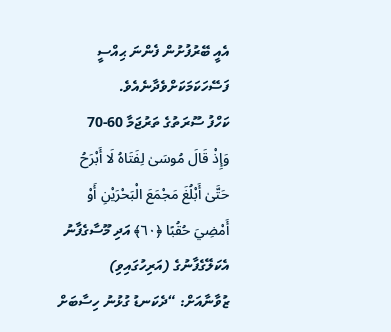އެއީ ބޭރުފުށުން ފެންނަ ޙިއްސީ ފަސޭހަކަމަކަށްވެދާނެއެވެ.
ކަހްފު ސޫރަތުގެ ތަރުޖަމާ 60-70
وَإِذْ قَالَ مُوسَىٰ لِفَتَاهُ لَا أَبْرَ‌حُ حَتَّىٰ أَبْلُغَ مَجْمَعَ الْبَحْرَ‌يْنِ أَوْ أَمْضِيَ حُقُبًا ﴿٦٠﴾ އަދި މޫސާގެފާނު އެކަލޭގެފާނުގެ (އަރިހުގައިވި) ޒުވާނާއަށް: “ދެކަނޑު ގުޅުނު ހިސާބަށް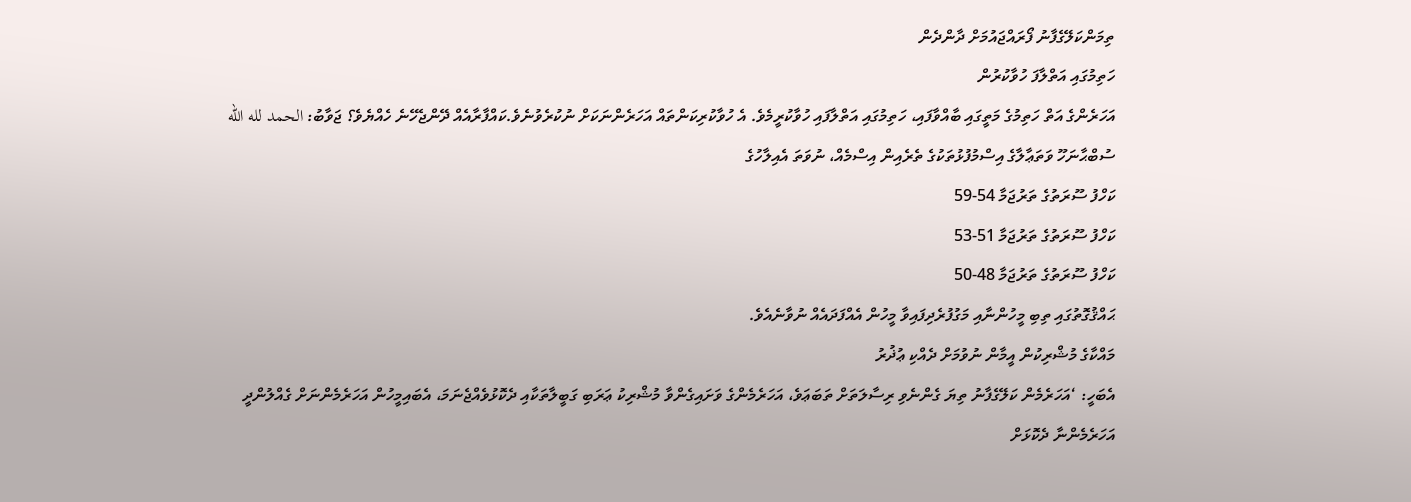ތިމަންކަލޭގެފާނު ފޯރައްޖައުމަށް ދާންދެން
ހަތިމުގައި އަތްލާފަ ހުވާކުރުން
އަހަރެންގެ އަތް ހަތިމުގެ މަތީގައި ބާއްވާފައި، ހަތިމުގައި އަތްލާފައި ހުވާކުރީމެވެ. އެ ހުވާކުރިކަންތައް އަހަރެންނަކަށް ނުކުރެވުނެވެ.ކައްފާރާއެއް ދޭންޖެހޭނެ ހެއްޔެވެ؟ ޖަވާބު: الحمد لله الله ސުބްޙާނަހޫ ވަތަޢާލާގެ އިސްމުފުޅުތަކުގެ ތެރެއިން އިސްމެއް، ނުވަތަ އެއިލާހުގެ
ކަހްފު ސޫރަތުގެ ތަރުޖަމާ 54-59
ކަހްފު ސޫރަތުގެ ތަރުޖަމާ 51-53
ކަހްފު ސޫރަތުގެ ތަރުޖަމާ 48-50
ޙައްޤުގޮތުގައި ތިބި މީހުންނާއި މަގުފުރެދިފައިވާ މީހުން އެއްފަދައެއް ނުވާނެއެވެ.
މައްކާގެ މުޝްރިކުން އީމާން ނުވުމަށް ދެއްކި ޢުޛުރު
އެބަހީ: ‘އަހަރެމެން ކަލޭގެފާނު ތިޔަ ގެންނެވި ރިސާލަތަށް ތަބަޢަވެ، އަހަރެމެންގެ ވަށައިގެންވާ މުޝްރިކު ޢަރަބި ގަބީލާތަކާއި ދެކޮޅުވެއްޖެނަމަ، އެބައިމީހުން އަހަރެމެންނަށް ގެއްލުންދީ އަހަރެމެންނާ ދެކޮޅަށް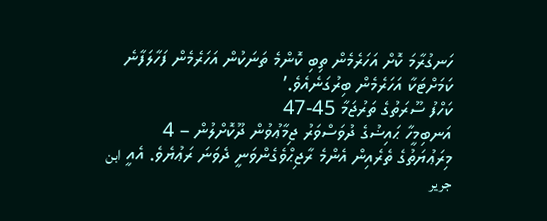ހަނގުރާމަ ކޮށް އަހަރެމެން ތިބި ކޮންމެ ތަނަކުން އަހަރެމެން ފަހާލަފާނެ ކަމަށްޓަކާ އަހަރެމެން ބިރުގަނެއެވެ.’
ކަހްފު ސޫރަތުގެ ތަރުޖަމާ 45-47
އަނބިމީހާ ޙައިޟުގެ ދުވަސްވަރު ޖިމާޢުވުން ދޫކޮށްލުން – 4
މިރަޢުޔަތުގެ ތެރެއިން އެންމެ ރާޖިޙްވެގެންވަނީ ދެވަނަ ރަޢުޔެވެ. އެއީ ابن جرير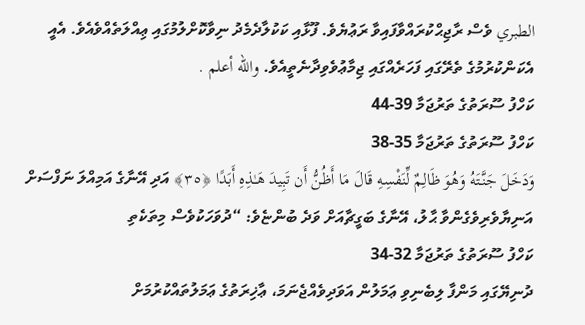الطبري ވެސް ރާޖިޙްކުރައްވާފައިވާ ރަޢުޔެވެ. ފޫޅާއި ކަކުލާދެމެދު ނިވާކޮށްލުމުގައި ޢިއްލަތެއްވެއެވެ. އެއީ އެކަންކުރުމުގެ ތެރޭގައި ފަހަރެއްގައި ޖިމާޢުވެވިދާނެތީއެވެ. والله أعلم .
ކަހްފު ސޫރަތުގެ ތަރުޖަމާ 39-44
ކަހްފު ސޫރަތުގެ ތަރުޖަމާ 35-38
وَدَخَلَ جَنَّتَهُ وَهُوَ ظَالِمٌ لِّنَفْسِهِ قَالَ مَا أَظُنُّ أَن تَبِيدَ هَـٰذِهِ أَبَدًا ﴿٣٥﴾ އަދި އޭނާގެ އަމިއްލަ ނަފްސަށް އަނިޔާވެރިވެގެންވާ ޙާލު، އޭނާގެ ބަގީޗާއަށް ވަދެ ބުންޏެވެ: “ދުވަހަކުވެސް މިތަކެތި
ކަހްފު ސޫރަތުގެ ތަރުޖަމާ 32-34
ދުނިޔޭގައި މަންފާ ލިބެނިވި ޢަމަލުން އަވަދިވެއްޖެނަމަ، ޢާޚިރަތުގެ ޢަމަލުތައްކުރުމަށް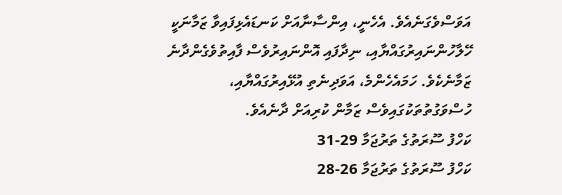އަވަސްވެގަނެއެވެ. އެހެނީ، އިންސާނާއަށް ކަނޑައެޅިފައިވާ ޒަމާނަކީ ހޭލާހުންނައިރުގައްޔާއި، ނިދާފައި އޮންނައިރުވެސް ފާއިތުވެގެންދާނެ ޒަމާނެކެވެ. ހަމައެހެންމެ، އަވަދިނެތި އުޅޭއިރުގައްޔާއި، ހުސްވަގުތުތަކުގައިވެސް ޒަމާން ކުރިއަށް ދާނެއެވެ.
ކަހްފު ސޫރަތުގެ ތަރުޖަމާ 29-31
ކަހްފު ސޫރަތުގެ ތަރުޖަމާ 26-28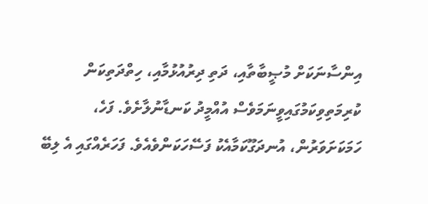އިންސާނަކަށް މުޞީބާތާއި، ދަތި ދިރުއުޅުމާއި، ހިތްދަތިކަން ކުރިމަތިވިކަމުގައިވީނަމަވެސް އުއްމީދު ކަނޑާނުލާށެވެ. ފަހެ، ހަމަކަށަވަރުން، އުނދަގޫކަމާއެކު ފަސޭހަކަންވެއެވެ. ފަހަރެއްގައި އެ ލިބޭ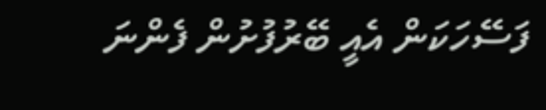ފަސޭހަކަން އެއީ ބޭރުފުށުން ފެންނަ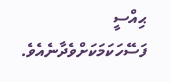ޙިއްސީ ފަސޭހަކަމަކަށްވެދާނެއެވެ.